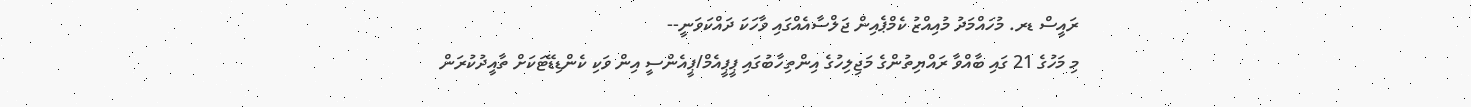ރައީސް ޑރ. މުހައްމަދު މުއިއްޒު ކެމްޕެއިން ޖަލްސާއެއްގައި ވާހަކަ ދައްކަވަނީ--
މި މަހުގެ 21 ގައި ބާއްވާ ރައްޔިތުންގެ މަޖިލިހުގެ އިންތިހާބުގައި ޕީޕީއެމް/ޕީއެންސީ އިން ވަކި ކެންޑިޑޭޓަކަށް ތާއީދުކުރަން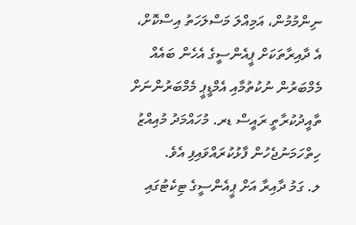ނިންމުމުން، އަމިއްލަ މަސްލަހަތު އިސްކޮށް، އެ ދާއިރާތަކަށް ޕީއެންސީގެ އެހެން ބައެއް މެމްބަރުން ނުކުތުމާއި އެމްޑީޕީ މެމްބަރުންނަށް ތާއީދުކުރާތީ ރައީސް ޑރ. މުހައްމަދު މުއިއްޒު ހިތްހަމަނުޖެހުން ފާޅުކުރައްވައިފި އެވެ.
ލ. ގަމު ދާއިރާ އަށް ޕީއެންސީގެ ޓިކެޓުގައި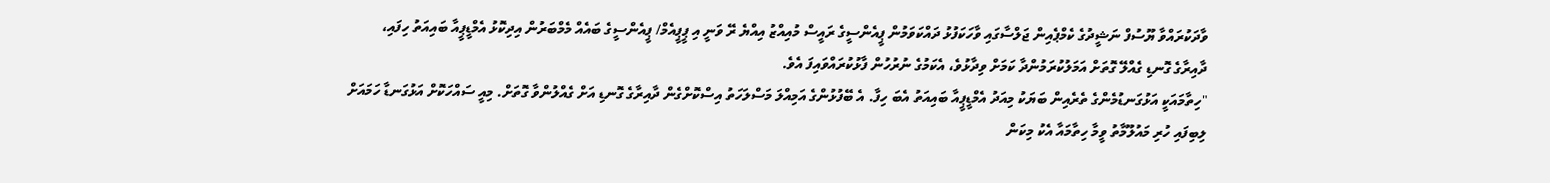ވާދަކުރައްވާ ޔޫސުފް ނަޝީދުގެ ކެމްޕެއިން ޖަލްސާގައި ވާހަކަފުޅު ދައްކަވަމުން ޕީއެންސީގެ ރައީސް މުއިއްޒު އިއްޔެ ރޭ ވަނީ އި ޕީޕީއެމް/ ޕީއެންސީގެ ބައެއް މެމްބަރުން އިދިކޮޅު އެމްޑީޕީއާ ބައިއަތު ހިފައި، ދާއިރާގެ ގޮނޑި ގެއްލޭ ގޮތަށް އަމަލުކުރަމުންދާ ކަމަށް ވިދާޅުވެ، އެކަމުގެ ނުރުހުން ފާޅުކުރައްވައިފަ އެވެ.
"ހިތާމައަކީ އަޅުގަނޑުމެންގެ ތެރެއިން ބަޔަކު މިއަދު އެމްޑީޕީއާ ބައިއަތު އެބަ ހިފާ. އެ ބޭފުޅުންގެ އަމިއްލަ މަސްލަހަތު އިސްކޮށްގެން ދާއިރާގެ ގޮނޑި އަށް ގެއްލުންވާ ގޮތަށް. މިއީ ސައްހަކޮށް އަޅުގަނޑާ ހަމައަށް ލިބިފައި ހުރި މައުލޫމާތު ވީމާ ހިތާމައާ އެކު މިކަން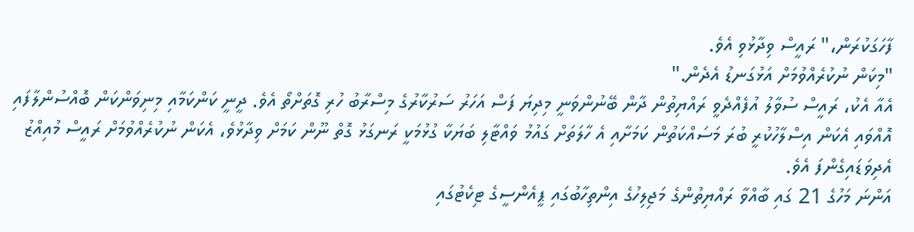ފާހަގަކުރަން،" ރައީސް ވިދާޅުވި އެވެ.
"މިކަން ނުކުރެއްވުމަށް އަޅުގަނޑު އެދެން."
އެއާ އެކު، ރައީސް ސުވާލު އުފެއްދެވީ ރައްޔިތުން ދާން ބޭނުންވަނީ މިދިޔަ ފަސް އަހަރު ސަރުކާރުގެ މިސްރާބު ހުރި ގޮތަށްތޯ އެވެ. ދީނީ ކަންކަމާއި މިނިވަންކަން ބޮއްސުންލާފައި އޮއްވައި އެކަން އިސްލާހުކުރީ ބުރަ މަސައްކަތުން ކަމަށާއި އެ ހާލަތަށް ގައުމު ވައްޓާލި ބަޔަކާ ގުޅުމަކީ ރަނގަޅު ގޮތް ނޫން ކަމަށް ވިދާޅުވެ، އެކަން ނުކުރެއްވުމަށް ރައީސް މުއިއްޒު އެދިވަޑައިގެންފަ އެވެ.
އަންނަ މަހުގެ 21 ގައި ބާއްވާ ރައްޔިތުންގެ މަޖިލިހުގެ އިންތިހާބުގައި ޕީއެންސީގެ ޓިކެޓުގައި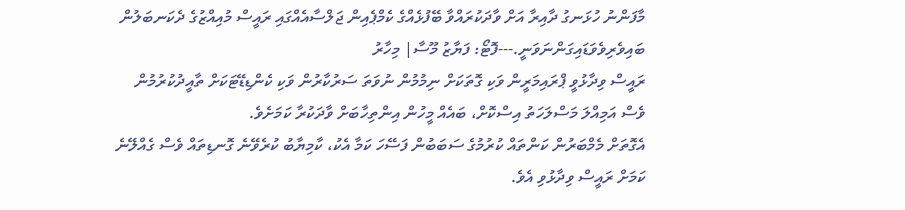މާފަންނު ހުޅަނގު ދާއިރާ އަށް ވާދަކުރައްވާ ބޭފުޅެއްގެ ކެމްޕެއިން ޖަލްސާއެއްގައި ރައީސް މުއިއްޒުގެ ދެކަނބަލުން ބައިވެރިވެވަޑައިގަންނަވަނީ.---ފޮޓޯ: ފަޔާޒު މޫސާ| މިހާރު
ރައީސް ވިދާޅުވީ ޕްރައިމަރީން ވަކި ގޮތަކަށް ނިމުމުން ނުވަތަ ސަރުކާރުން ވަކި ކެންޑިޑޭޓަކަށް ތާއީދުކުރުމުން ވެސް އަމިއްލަ މަސްލަހަތު އިސްކޮށް، ބައެއް މީހުން އިންތިހާބަށް ވާދަކުރާ ކަމަށެވެ.
އެގޮތަށް މެމްބަރުން ކަންތައް ކުރުމުގެ ސަބަބުން ފަސޭހަ ކަމާ އެކު، ކާމިޔާބު ކުރެވޭނެ ގޮނޑިތައް ވެސް ގެއްލޭނެ ކަމަށް ރައީސް ވިދާޅުވި އެވެ.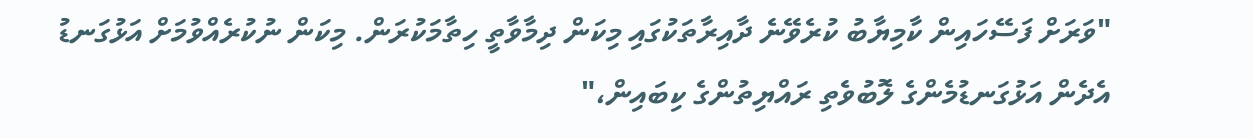"ވަރަށް ފަސޭހައިން ކާމިޔާބު ކުރެވޭނެ ދާއިރާތަކުގައި މިކަން ދިމާވާތީ ހިތާމަކުރަން. މިކަން ނުކުރެއްވުމަށް އަޅުގަނޑު އެދެން އަޅުގަނޑުމެންގެ ލޮބުވެތި ރައްޔިތުންގެ ކިބައިން،"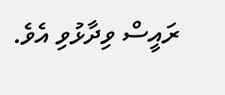ރައީސް ވިދާޅުވި އެވެ.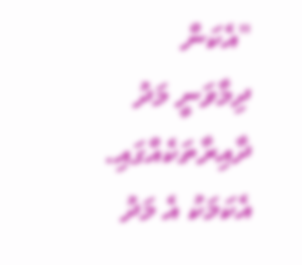"އެކަން ދިމާވަނީ މަދު ދާއިރާތަކެއްގައި. އެކަމަކު އެ މަދު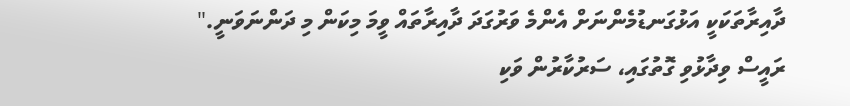ދާއިރާތަކަކީ އަޅުގަނޑުމެންނަށް އެންމެ ވަރުގަދަ ދާއިރާތައް ވީމަ މިކަން މި ދަންނަވަނީ."
ރައީސް ވިދާޅުވި ގޮތުގައި، ސަރުކާރުން ވަކި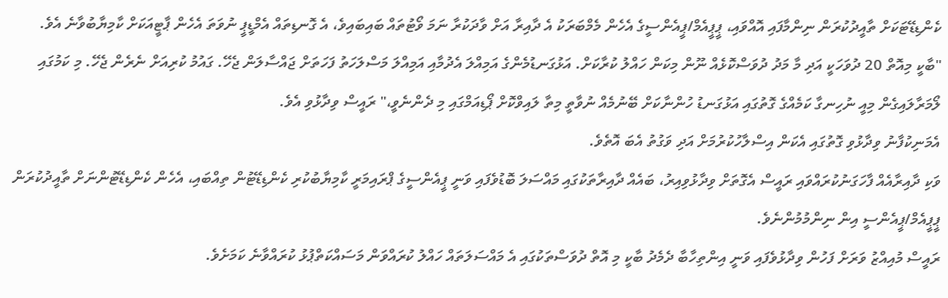ކެންޑިޑޭޓަކަށް ތާއީދުކުރަން ނިންމާފައި އޮއްވައި، ޕީޕީއެމް/ޕީއެންސީގެ އެހެން މެމްބަރަކު އެ ދާއިރާ އަށް ވާދަކުރާ ނަމަ ވޯޓުތައް ބައިބައިވެ، އެ ގޮނޑިތައް އެމްޑީޕީ ނުވަތަ އެހެން ޕާޓީއަކަށް ކާމިޔާބުވާނެ އެވެ.
"ބާކީ މިއޮތް 20 ދުވަހަކީ އަދި މާ މަދު ދުވަސްކޮޅެއް ނޫން މިކަން ހައްލު ކުރާކަށް. އަޅުގަނޑުމެންގެ އަމިއްލަ އެދުމާއި އަމިއްލަ މަސްލަހަތު ފަހަތަށް ޖައްސާލަން ޖެހޭ. ގައުމު ކުރިއަށް ނެރެން ޖެހޭ. މި ކަމުގައި ލޯމަރާލައިގެން މިއީ ނުހިނގާ ކަމެއްގެ ގޮތުގައި އަޅުގަނޑު ހުންނާކަށް ބޭނުމެއް ނުވާތީ މިތާ ލައިވްކޮށް ޕޯޑިއަމްގައި މި ދެންނެވީ،" ރައީސް ވިދާޅުވި އެވެ.
އެމަނިކުފާނު ވިދާޅުވި ގޮތުގައި އެކަން އިސްލާހުކުރުމަށް އަދި ވަގުތު އެބަ އޮތެވެ.
ވަކި ދާއިރާއެއް ފާހަގަނުކުރައްވައި ރައީސް އެގޮތަށް ވިދާޅުވިއިރު، ބައެއް ދާއިރާތަކުގައި މައްސަލަ ބޮޑުވެފައި ވަނީ ޕީއެންސީގެ ޕްރައިމަރީ ކާމިޔާބުކުރި ކެންޑިޑޭޓުން ތިއްބައި، އެހެން ކެންޑިޑޭޓުންނަށް ތާއީދުކުރަން ޕީޕީއެމް/ޕީއެންސީ އިން ނިންމުމުންނެވެ.
ރައީސް މުއިއްޒު ވަރަށް ފަހުން ވިދާޅުވެފައި ވަނީ އިންތިހާބާ ދެމެދު ބާކީ މި އޮތް ދުވަސްތަކުގައި އެ މައްސަލަތައް ހައްލު ކުރައްވަން މަސައްކަތްޕުޅު ކުރައްވާނެ ކަމަށެވެ.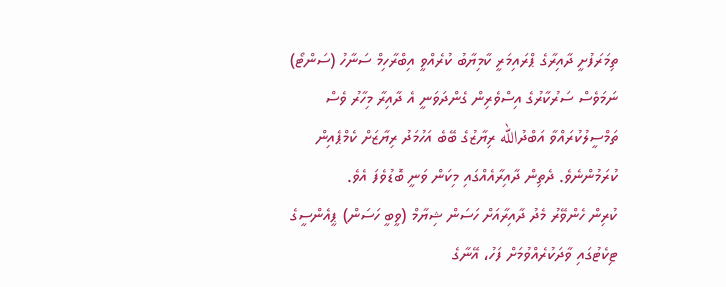ތިމަރަފުށީ ދާއިރާގެ ޕްރައިމަރީ ކާމިޔާބު ކުރެއްވީ އިބްރާހިމް ސަނާހު (ސަންޓޯ) ނަމަވެސް ސަރުކާރުގެ އިސްވެރިން ގެންދަވަނީ އެ ދާއިރާ މިހާރު ވެސް ތަމްސީލުކުރައްވާ އަބްދުالله ރިޔާޒުގެ ބޭބެ އަހުމަދު ރިޔާޒަށް ކެމްޕެއިން ކުރަމުންނެވެ. ދެތިން ދާއިރާއެއްގައި މިކަން ވަނީ ބޮޑުވެފަ އެވެ.
ކުރިން ހެންވޭރު މެދު ދާއިރާއަށް ހަސަން ޝިޔާމް (ވީބީ ހަސަން) ޕީއެންސީގެ ޓިކެޓުގައި ވާދަކުރެއްވުމަށް ފަހު، އޭނާގެ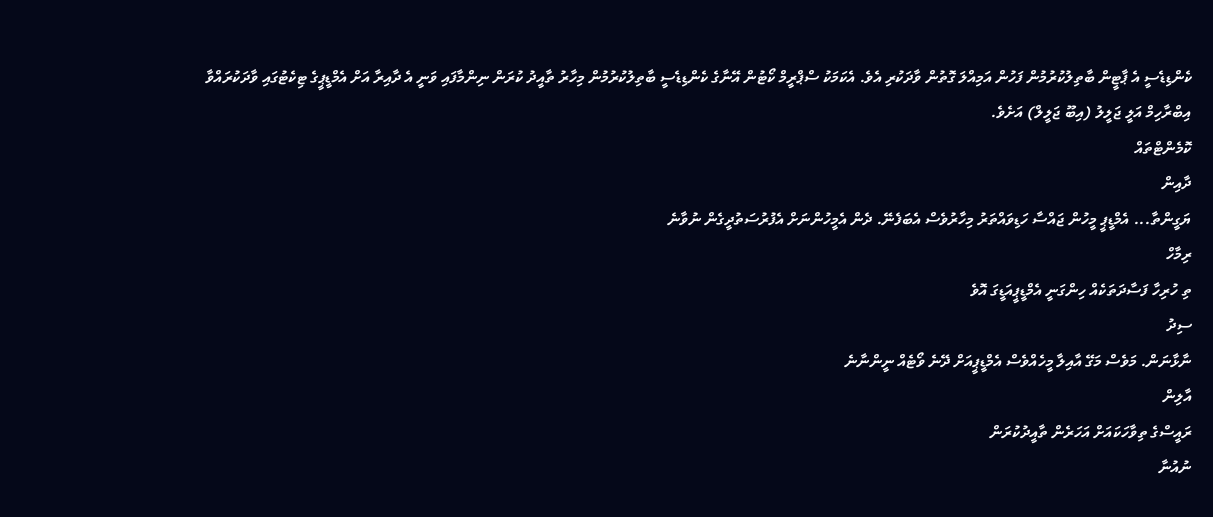ކެންޑިޑެސީ އެ ޕާޓީން ބާތިލުކުރުމުން ފަހުން އަމިއްލަ ގޮތުން ވާދަކުރި އެވެ. އެކަމަކު ސްޕްރީމް ކޯޓުން އޭނާގެ ކެންޑިޑެސީ ބާތިލުކުރުމުން މިހާރު ތާއީދު ކުރަން ނިންމާފައި ވަނީ އެ ދާއިރާ އަށް އެމްޑީޕީގެ ޓިކެޓުގައި ވާދަކުރައްވާ އިބްރާހިމް އަލީ ޖަލީލު (އިބޫ ޖަލީލް) އަށެވެ.
ކޮމެންޓްތައް
ދާއިން
ޔަގީންތާ... އެމްޑީޕީ މީހުން ޖައްސާ ހަޑިވައްތަރު މިހާރުވެސް އެބަފެނޭ. ދެން އެމީހުންނަށް އެފުރުސަތުދީގެން ނުވާނެ
ރިމާހް
ތި ހުރިހާ ފަސާދަތަކެއް ހިންގަނީ އެމްޑީޕީއަޑީގަ އޮވެ
ސިދު
ނާޅާނަން. މަވެސް މަގޭ އާއިލާ މީހެއްވެސް އެމްޑީޕީއަށް ދޭނެ ވޯޓެއް ނީންނާނެ
އާލިން
ރައީސްގެ ތިވާހަކައަށް އަހަރެން ތާއީދުކުރަން
ނުއުނާ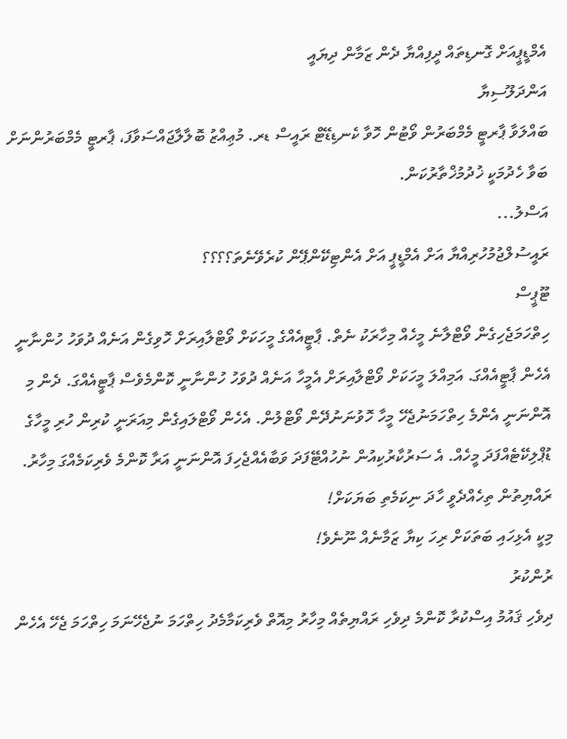އެމްޑީޕީއަށް ގޮނޑިތައް ދީފިއްޔާ ދެން ޒަމާން ދިޔައީ
އަންދަލޫސިޔާ
ބައްލަވާ ޕާރޓީ މެމްބަރުން ވޯޓުން ހޮވާ ކެނޑިޑޭޓް ރައީސް ޑރ. މުޢިއްޒު ބޮލާލާޖައްސަވާފަ، ޕާރޓީ މެމްބަރުންނަށް ބަވާ ހެދުމަކީ ޚުދުމުޚްތާރުކަން.
އަސްލު...
ރައީސުލްޖުމުހުރިއްޔާ އަށް އެމްޑީޕީ އަށް އެންޓިކޭންޕޭން ކުރެވޭނެތަ؟؟؟؟
ޓޫޕީސް
ހިތްހަމަޖެހިގެން ވޯޓްލާނެ މީހެއް މިހާރަކު ނެތް. ޕާޓީއެއްގެ މީހަކަށް ވޯޓްލާއިރަށް ހޮވިގެން އަނެއް ދުވަހު ހުންނާނީ އެހެން ޕާޓީއެއްގަ. އަމިއްލަ މީހަކަށް ވޯޓްލާއިރަށް އެމީހާ އަނެއް ދުވަހު ހުންނާނީ ކޮންމެވެސް ޕާޓީއެއްގަ. ދެން މި އޮންނަނީ އެންމެ ހިތްހަމަނުޖެހޭ މީހާ ހޮވުނަނުދޭން ވޯޓްލުން. އެހެން ވޯޓްލައިގެން މިއަރަނީ ކުރިން ހުރި މީހާގެ ޑުޕްލިކޭޓެއްފަދަ މީހެއް. އެ ސަރުކާރުކިއުން ނުހުއްޓޭފަދަ ވަބާއެއްޖެހިފަ އޮންނަނީ އަރާ ކޮންމެ ވެރިކަމެއްގަ މިހާރު.
ރައްޔިތުން ތިހެއްދެވީ ހާދަ ނިކަމެތި ބަޔަކަށް!
މިކީ އެޅިހައި ބަތަކަށް ރިހަ ކިޔާ ޒަމާނެއް ނޫނެވެ!
ރުންކުރު
ދިވެހި ޤައުމު އިސްކުރާ ކޮންމެ ދިވެހި ރައްޔިތެއް މިހާރު މިއޮތް ވެރިކަމާމެދު ހިތްހަމަ ނުޖެހޭނަމަ ހިތްހަމަ ޖެހޭ އެހެން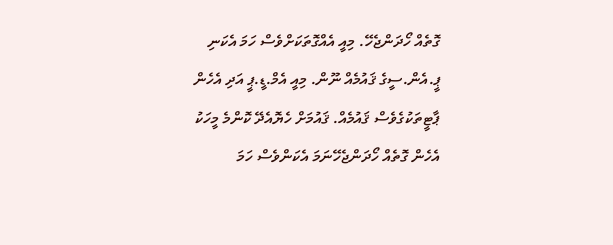ގޮތެއް ހޯދަންޖެހޭ. މިއީ އެއްގޮތަކަށްވެސް ހަމަ އެކަނި ޕީ.އެން.ސީގެ ޤައުމެއް ނޫން. މިއީ އެމް.ޑީ.ޕީ އަދި އެހެން ޕާޓީތަކުގެވެސް ޤައުމެއް. ޤައުމަށް ހެޔޮއެދޭ ކޮންމެ މީހަކު އެހެން ގޮތެއް ހޯދަންޖެހޭނަމަ އެކަންވެސް ހަމަ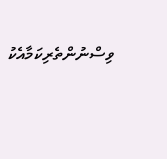ވިސްނުންތެރިކަމާއެކު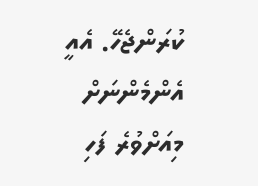ކުރަންޖެހޭ. އެއީ އެންމެންނަށް މިއަށްވުރެ ފަހި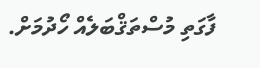ފާގަތި މުސްތަޤްބަލެއް ހޯދުމަށް.